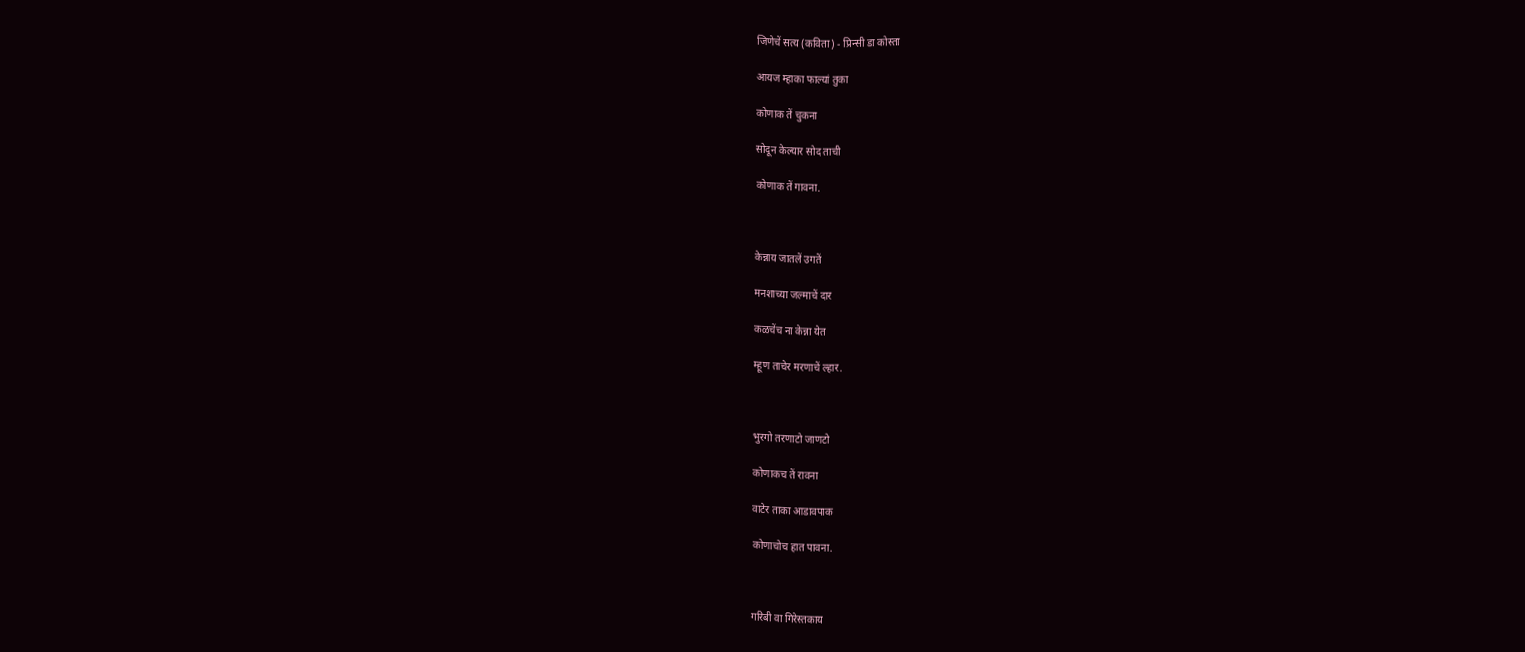जिणेचें सत्य (कविता) - प्रिन्सी डा कोस्ता

आयज म्हाका फाल्यां तुका

कोणाक तें चुकना

सोदून केल्यार सोद ताची

कोणाक तें गावना.



केन्नाय जातलें उगतें

मनशाच्या जल्माचें दार

कळचेंच ना केन्ना येत

म्हूण ताचेर मरणाचें ल्हार.



भुरगो तरणाटो जाणटो

कोणाकच तें रावना

वाटेर ताका आडावपाक

कोणाचोच हात पावना.



गरिबी वा गिरेस्तकाय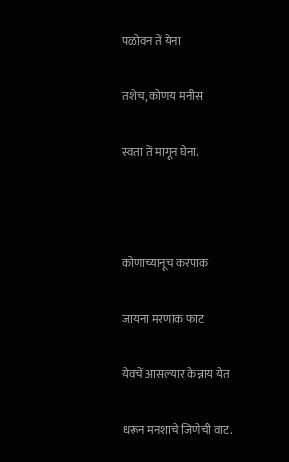पळोवन तें येना

तशेच, कोणय मनीस

स्वता तें मागून घेना.



कोणाच्यानूच करपाक

जायना मरणाक फाट

येवचें आसल्यार केन्नाय येत

धरून मनशाचे जिणेची वाट.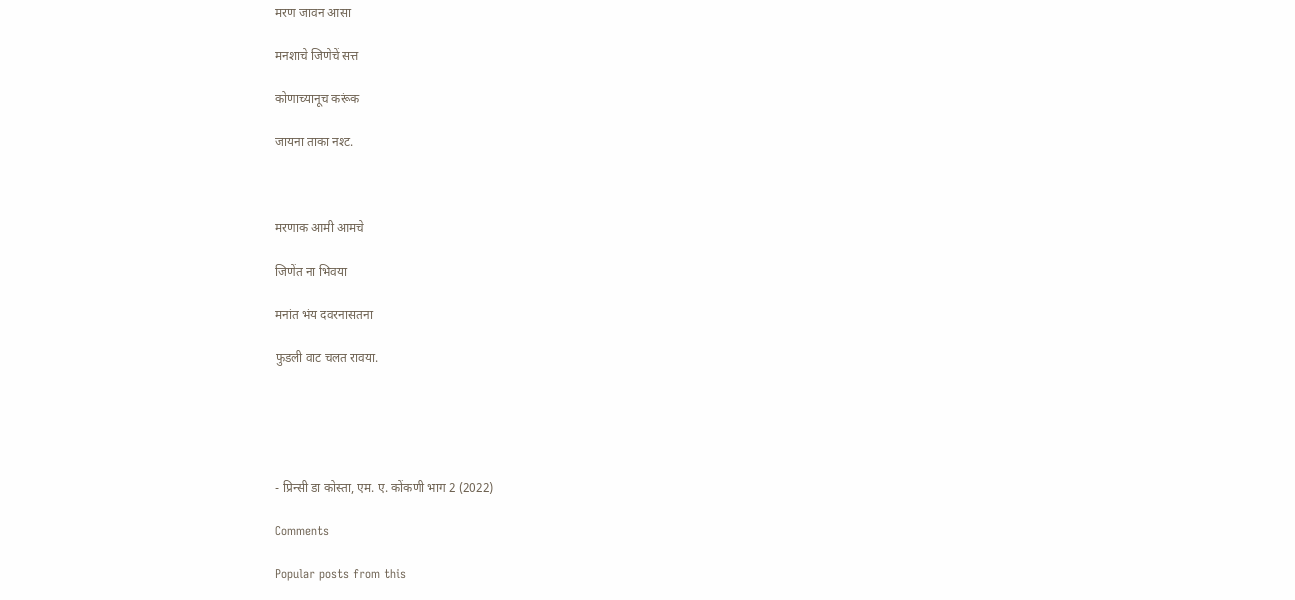मरण जावन आसा

मनशाचे जिणेचें सत्त

कोणाच्यानूच करूंक

जायना ताका नश्ट.



मरणाक आमी आमचे

जिणेंत ना भिवया

मनांत भंय दवरनासतना

फुडली वाट चलत रावया.





- प्रिन्सी डा कोस्ता, एम. ए. कोंकणी भाग 2 (2022)

Comments

Popular posts from this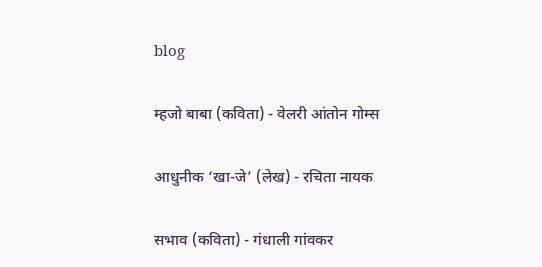blog

म्हजो बाबा (कविता) - वेलरी आंतोन गोम्स

आधुनीक ‘खा-जे’ (लेख) - रचिता नायक

सभाव (कविता) - गंधाली गांवकर